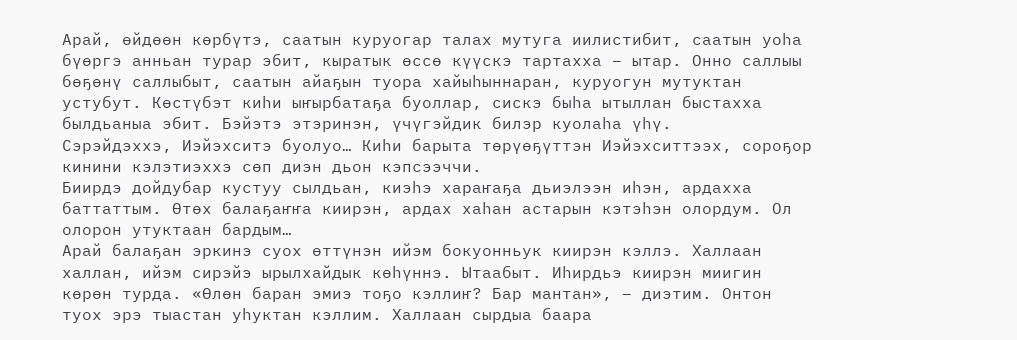Арай, өйдөөн көрбүтэ, саатын куруогар талах мутуга иилистибит, саатын уоhа бүөргэ анньан турар эбит, кыратык өссө күүскэ тартахха – ытар. Онно саллыы бөҕөнү саллыбыт, саатын айаҕын туора хайыһыннаран, куруогун мутуктан устубут. Көстүбэт киhи ыҥырбатаҕа буоллар, сискэ быhа ытыллан быстахха былдьаныа эбит. Бэйэтэ этэринэн, үчүгэйдик билэр куолаһа үһү.
Сэрэйдэххэ, Иэйэхситэ буолуо… Киhи барыта төрүөҕүттэн Иэйэхситтээх, сороҕор кинини кэлэтиэххэ сөп диэн дьон кэпсээччи.
Биирдэ дойдубар кустуу сылдьан, киэһэ хараҥаҕа дьиэлээн иһэн, ардахха баттаттым. Өтөх балаҕаҥҥа киирэн, ардах хаһан астарын кэтэһэн олордум. Ол олорон утуктаан бардым…
Арай балаҕан эркинэ суох өттүнэн ийэм бокуонньук киирэн кэллэ. Халлаан халлан, ийэм сирэйэ ырылхайдык көһүннэ. Ытаабыт. Иһирдьэ киирэн миигин көрөн турда. «Өлөн баран эмиэ тоҕо кэллиҥ? Бар мантан», – диэтим. Онтон туох эрэ тыастан уһуктан кэллим. Халлаан сырдыа баара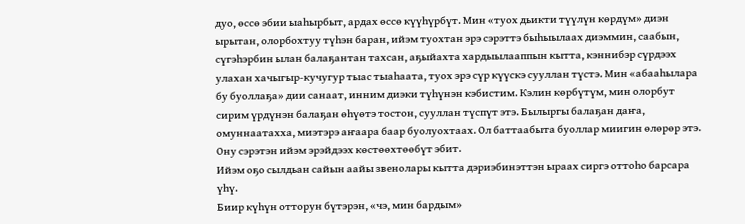дуо, өссө эбии ыаһырбыт, ардах өссө күүһүрбүт. Мин «туох дьикти түүлүн көрдүм» диэн ырытан, олорбохтуу түһэн баран, ийэм туохтан эрэ сэрэттэ быһыылаах диэммин, саабын, сүгэһэрбин ылан балаҕантан тахсан, аҕыйахта хардыылааппын кытта, кэннибэр сүрдээх улахан хачыгыр-кучугур тыас тыаһаата, туох эрэ сүр күүскэ сууллан түстэ. Мин «абааһылара бу буоллаҕа» дии санаат, инним диэки түһүнэн кэбистим. Кэлин көрбүтүм, мин олорбут сирим үрдүнэн балаҕан өһүөтэ тостон, сууллан түспүт этэ. Былыргы балаҕан даҥа, омуннаатахха, миэтэрэ аҥаара баар буолуохтаах. Ол баттаабыта буоллар миигин өлөрөр этэ. Ону сэрэтэн ийэм эрэйдээх көстөөхтөөбүт эбит.
Ийэм оҕо сылдьан сайын аайы звенолары кытта дэриэбинэттэн ыраах сиргэ оттоһо барсара үһү.
Биир күһүн отторун бүтэрэн, «чэ, мин бардым»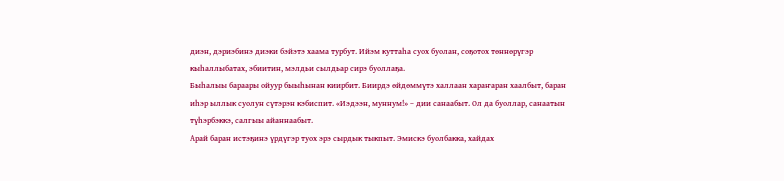диэн, дэриэбинэ диэки бэйэтэ хаама турбут. Ийэм куттаһа суох буолан, соҕотох төннөрүгэр кыһаллыбатах, эбиитин, мэлдьи сылдьар сирэ буоллаҕа.
Быһалыы бараары ойуур быыһынан киирбит. Биирдэ өйдөммүтэ халлаан хараҥаран хаалбыт, баран иһэр ыллык суолун сүтэрэн кэбиспит. «Иэдээн, муннум!» – дии санаабыт. Ол да буоллар, санаатын түһэрбэккэ, салгыы айаннаабыт.
Арай баран истэҕинэ үрдүгэр туох эрэ сырдык тыкпыт. Эмискэ буолбакка, хайдах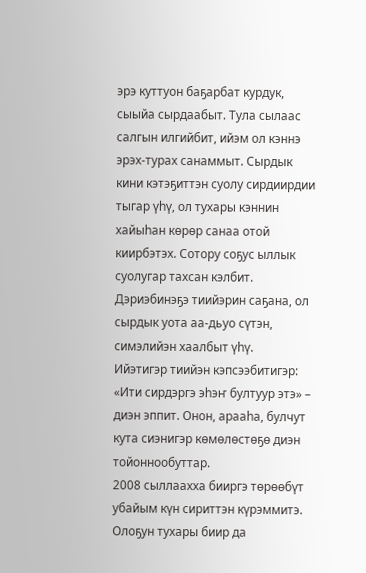эрэ куттуон баҕарбат курдук, сыыйа сырдаабыт. Тула сылаас салгын илгийбит, ийэм ол кэннэ эрэх-турах санаммыт. Сырдык кини кэтэҕиттэн суолу сирдиирдии тыгар үһү, ол тухары кэннин хайыһан көрөр санаа отой киирбэтэх. Сотору соҕус ыллык суолугар тахсан кэлбит. Дэриэбинэҕэ тиийэрин саҕана, ол сырдык уота аа-дьуо сүтэн, симэлийэн хаалбыт үһү.
Ийэтигэр тиийэн кэпсээбитигэр: «Ити сирдэргэ эһэҥ бултуур этэ» – диэн эппит. Онон, арааһа, булчут кута сиэнигэр көмөлөстөҕө диэн тойоннообуттар.
2008 сыллаахха бииргэ төрөөбүт убайым күн сириттэн күрэммитэ. Олоҕун тухары биир да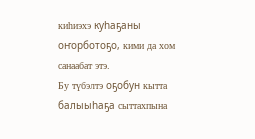киһиэхэ куһаҕаны оҥорботоҕо, кими да хом санаабат этэ.
Бу түбэлтэ оҕобун кытта балыыһаҕа сыттахпына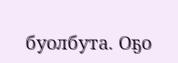буолбута. Оҕо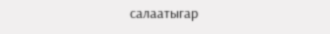салаатыгар